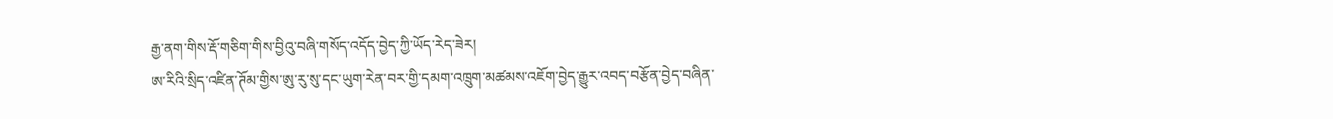རྒྱ་ནག་གིས་རྡོ་གཅིག་གིས་བྱིའུ་བཞི་གསོད་འདོད་བྱེད་ཀྱི་ཡོད་རེད་ཟེར།
ཨ་རིའི་སྲིད་འཛིན་ཊོམ་གྱིས་ཨུ་རུ་སུ་དང་ཡུག་རེན་བར་གྱི་དམག་འཁྲུག་མཚམས་འཇོག་བྱེད་རྒྱུར་འབད་བརྩོན་བྱེད་བཞིན་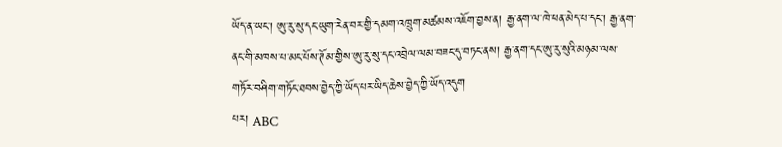ཡོད་ན་ཡང་། ཨུ་རུ་སུ་དང་ཡུག་རེན་བར་གྱི་དམག་འཁྲུག་མཚམས་འཇོག་བྱས་ན། རྒྱ་ནག་ལ་ཁེ་ཕན་མེད་པ་དང་། རྒྱ་ནག་ནང་གི་མཁས་པ་མང་པོས་ཊོམ་གྱིས་ཨུ་རུ་སུ་དང་འབྲེལ་ལམ་བཟང་དུ་བཏང་ནས། རྒྱ་ནག་དང་ཨུ་རུ་སུའི་མཉམ་ལས་གཏོར་བཤིག་གཏོང་ཐབས་བྱེད་ཀྱི་ཡོད་པར་ཡིད་ཆེས་བྱེད་ཀྱི་ཡོད་འདུག
པར། ABC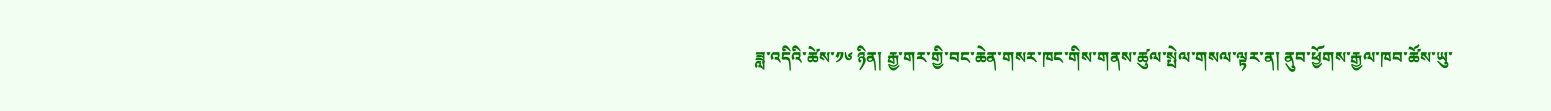ཟླ་འདིའི་ཚེས་༡༦ ཉིན། རྒྱ་གར་གྱི་བང་ཆེན་གསར་ཁང་གིས་གནས་ཚུལ་སྤེལ་གསལ་ལྟར་ན། ནུབ་ཕྱོགས་རྒྱལ་ཁབ་ཚོས་ཡུ་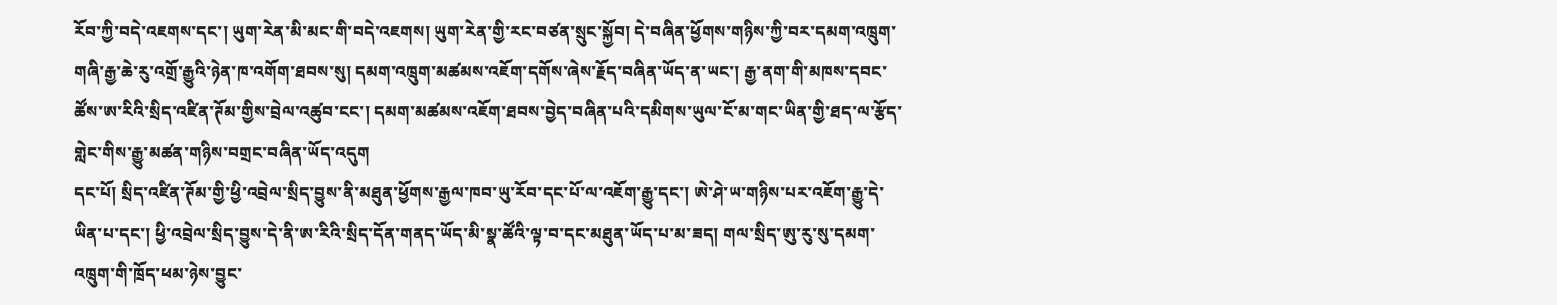རོབ་ཀྱི་བདེ་འཇགས་དང་། ཡུག་རེན་མི་མང་གི་བདེ་འཇགས། ཡུག་རེན་གྱི་རང་བཙན་སྲུང་སྐྱོབ། དེ་བཞིན་ཕྱོགས་གཉིས་ཀྱི་བར་དམག་འཁྲུག་གཞི་རྒྱ་ཆེ་རུ་འགྲོ་རྒྱུའི་ཉེན་ཁ་འགོག་ཐབས་སུ། དམག་འཁྲུག་མཚམས་འཇོག་དགོས་ཞེས་རྗོད་བཞིན་ཡོད་ན་ཡང་། རྒྱ་ནག་གི་མཁས་དབང་ཚོས་ཨ་རིའི་སྲིད་འཛིན་ཊོམ་གྱིས་བྲེལ་འཚུབ་ངང་། དམག་མཚམས་འཇོག་ཐབས་བྱེད་བཞིན་པའི་དམིགས་ཡུལ་ངོ་མ་གང་ཡིན་གྱི་ཐད་ལ་རྩོད་གླེང་གིས་རྒྱུ་མཚན་གཉིས་བགྲང་བཞིན་ཡོད་འདུག
དང་པོ། སྲིད་འཛིན་ཊོམ་གྱི་ཕྱི་འབྲེལ་སྲིད་བྱུས་ནི་མཐུན་ཕྱོགས་རྒྱལ་ཁབ་ཡུ་རོབ་དང་པོ་ལ་འཇོག་རྒྱུ་དང་། ཨེ་ཤེ་ཡ་གཉིས་པར་འཇོག་རྒྱུ་དེ་ཡིན་པ་དང་། ཕྱི་འབྲེལ་སྲིད་བྱུས་དེ་ནི་ཨ་རིའི་སྲིད་དོན་གནད་ཡོད་མི་སྣ་ཚོའི་ལྟ་བ་དང་མཐུན་ཡོད་པ་མ་ཟད། གལ་སྲིད་ཨུ་རུ་སུ་དམག་འཁྲུག་གི་ཁྲོད་ཕམ་ཉེས་བྱུང་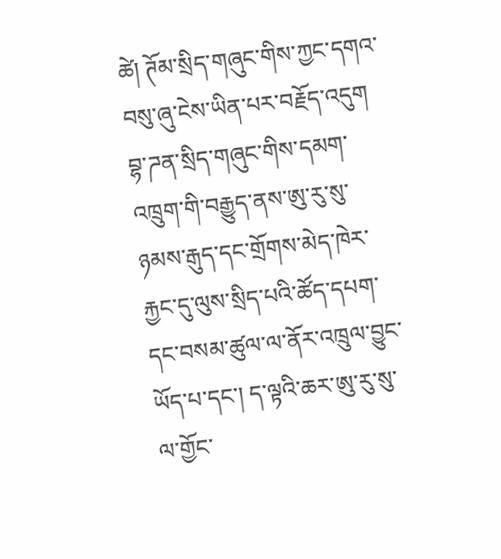ཚེ། ཊོམ་སྲིད་གཞུང་གིས་ཀྱང་དགའ་བསུ་ཞུ་ངེས་ཡིན་པར་བརྗོད་འདུག
བྷ་ཌན་སྲིད་གཞུང་གིས་དམག་འཁྲུག་གི་བརྒྱུད་ནས་ཨུ་རུ་སུ་ཉམས་རྒུད་དང་གྲོགས་མེད་ཁེར་རྐྱང་དུ་ལུས་སྲིད་པའི་ཚོད་དཔག་དང་བསམ་ཚུལ་ལ་ནོར་འཁྲུལ་བྱུང་ཡོད་པ་དང་། ད་ལྟའི་ཆར་ཨུ་རུ་སུ་ལ་གྱོང་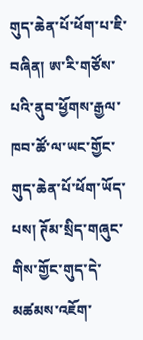གུད་ཆེན་པོ་ཕོག་པ་ཇི་བཞིན། ཨ་རི་གཙོས་པའི་ནུབ་ཕྱོགས་རྒྱལ་ཁབ་ཚོ་ལ་ཡང་གྱོང་གུད་ཆེན་པོ་ཕོག་ཡོད་པས། ཊོམ་སྲིད་གཞུང་གིས་གྱོང་གུད་དེ་མཚམས་འཇོག་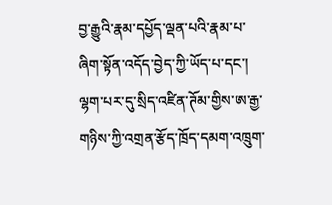བྱ་རྒྱུའི་རྣམ་དཔྱོད་ལྡན་པའི་རྣམ་པ་ཞིག་སྟོན་འདོད་བྱེད་ཀྱི་ཡོད་པ་དང་། ལྷག་པར་དུ་སྲིད་འཛིན་ཊོམ་གྱིས་ཨ་རྒྱ་གཉིས་ཀྱི་འགྲན་རྩོད་ཁྲོད་དམག་འཁྲུག་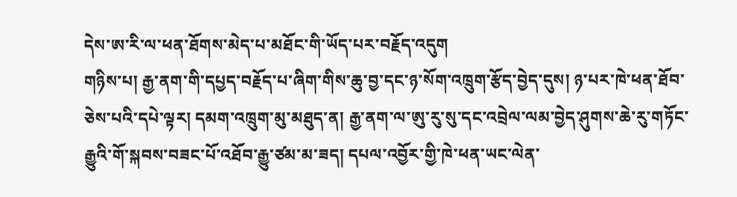དེས་ཨ་རི་ལ་ཕན་ཐོགས་མེད་པ་མཐོང་གི་ཡོད་པར་བརྗོད་འདུག
གཉིས་པ། རྒྱ་ནག་གི་དཔྱད་བརྗོད་པ་ཞིག་གིས་ཆུ་བྱ་དང་ཉ་སོག་འཁྲུག་རྩོད་བྱེད་དུས། ཉ་པར་ཁེ་ཕན་ཐོབ་ཅེས་པའི་དཔེ་ལྟར། དམག་འཁྲུག་མུ་མཐུད་ན། རྒྱ་ནག་ལ་ཨུ་རུ་སུ་དང་འབྲེལ་ལམ་བྱེད་ཤུགས་ཆེ་རུ་གཏོང་རྒྱུའི་གོ་སྐབས་བཟང་པོ་འཐོབ་རྒྱུ་ཙམ་མ་ཟད། དཔལ་འབྱོར་གྱི་ཁེ་ཕན་ཡང་ལེན་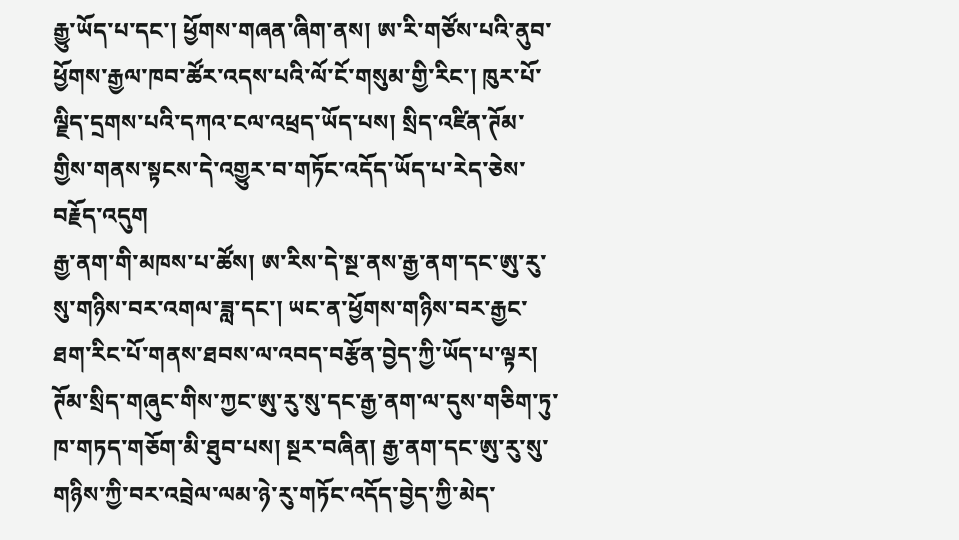རྒྱུ་ཡོད་པ་དང་། ཕྱོགས་གཞན་ཞིག་ནས། ཨ་རི་གཙོས་པའི་ནུབ་ཕྱོགས་རྒྱལ་ཁབ་ཚོར་འདས་པའི་ལོ་ངོ་གསུམ་གྱི་རིང་། ཁུར་པོ་ལྗིད་དྲགས་པའི་དཀའ་ངལ་འཕྲད་ཡོད་པས། སྲིད་འཛིན་ཊོམ་གྱིས་གནས་སྟངས་དེ་འགྱུར་བ་གཏོང་འདོད་ཡོད་པ་རེད་ཅེས་བརྗོད་འདུག
རྒྱ་ནག་གི་མཁས་པ་ཚོས། ཨ་རིས་དེ་སྔ་ནས་རྒྱ་ནག་དང་ཨུ་རུ་སུ་གཉིས་བར་འགལ་ཟླ་དང་། ཡང་ན་ཕྱོགས་གཉིས་བར་རྒྱང་ཐག་རིང་པོ་གནས་ཐབས་ལ་འབད་བརྩོན་བྱེད་ཀྱི་ཡོད་པ་ལྟར། ཊོམ་སྲིད་གཞུང་གིས་ཀྱང་ཨུ་རུ་སུ་དང་རྒྱ་ནག་ལ་དུས་གཅིག་ཏུ་ཁ་གཏད་གཅོག་མི་ཐུབ་པས། སྔར་བཞིན། རྒྱ་ནག་དང་ཨུ་རུ་སུ་གཉིས་ཀྱི་བར་འབྲེལ་ལམ་ཉེ་རུ་གཏོང་འདོད་བྱེད་ཀྱི་མེད་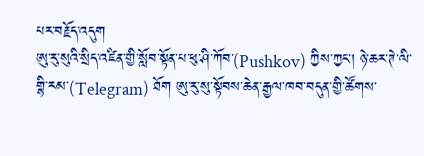པར་བརྗོད་འདུག
ཨུ་རུ་སུའི་སྲིད་འཛིན་གྱི་སློབ་སྟོན་པ་ཕུ་ཤི་ཀོབ་(Pushkov) ཀྱིས་ཀྱང་། ཉེ་ཆར་ཊེ་ལི་གྷི་རམ་(Telegram) ཐོག ཨུ་རུ་སུ་སྟོབས་ཆེན་རྒྱལ་ཁབ་བདུན་གྱི་ཚོགས་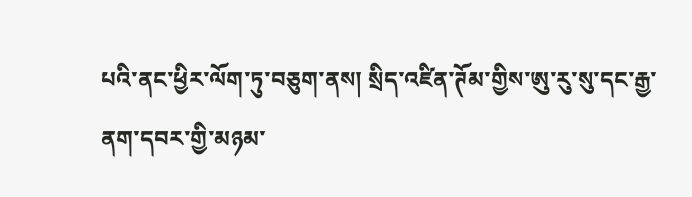པའི་ནང་ཕྱིར་ལོག་ཏུ་བཅུག་ནས། སྲིད་འཛིན་ཊོམ་གྱིས་ཨུ་རུ་སུ་དང་རྒྱ་ནག་དབར་གྱི་མཉམ་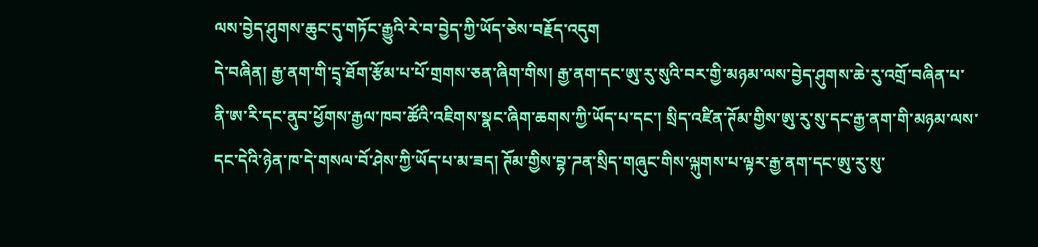ལས་བྱེད་ཤུགས་ཆུང་དུ་གཏོང་རྒྱུའི་རེ་བ་བྱེད་ཀྱི་ཡོད་ཅེས་བརྗོད་འདུག
དེ་བཞིན། རྒྱ་ནག་གི་དྲྭ་ཐོག་རྩོམ་པ་པོ་གྲགས་ཅན་ཞིག་གིས། རྒྱ་ནག་དང་ཨུ་རུ་སུའི་བར་གྱི་མཉམ་ལས་བྱེད་ཤུགས་ཆེ་རུ་འགྲོ་བཞིན་པ་ནི་ཨ་རི་དང་ནུབ་ཕྱོགས་རྒྱལ་ཁབ་ཚོའི་འཇིགས་སྣང་ཞིག་ཆགས་ཀྱི་ཡོད་པ་དང་། སྲིད་འཛིན་ཊོམ་གྱིས་ཨུ་རུ་སུ་དང་རྒྱ་ནག་གི་མཉམ་ལས་དང་དེའི་ཉེན་ཁ་དེ་གསལ་བོ་ཤེས་ཀྱི་ཡོད་པ་མ་ཟད། ཊོམ་གྱིས་བྷ་ཌན་སྲིད་གཞུང་གིས་ལྐུགས་པ་ལྟར་རྒྱ་ནག་དང་ཨུ་རུ་སུ་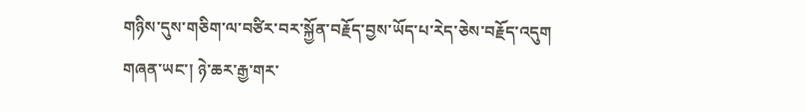གཉིས་དུས་གཅིག་ལ་བཙིར་བར་སྐྱོན་བརྗོད་བྱས་ཡོད་པ་རེད་ཅེས་བརྗོད་འདུག
གཞན་ཡང་། ཉེ་ཆར་རྒྱ་གར་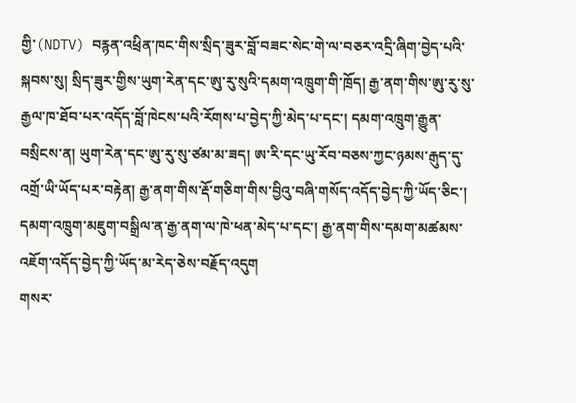གྱི་(NDTV) བརྙན་འཕྲིན་ཁང་གིས་སྲིད་ཟུར་བློ་བཟང་སེང་གེ་ལ་བཅར་འདྲི་ཞིག་བྱེད་པའི་སྐབས་སུ། སྲིད་ཟུར་གྱིས་ཡུག་རེན་དང་ཨུ་རུ་སུའི་དམག་འཁྲུག་གི་ཁྲོད། རྒྱ་ནག་གིས་ཨུ་རུ་སུ་རྒྱལ་ཁ་ཐོབ་པར་འདོད་བློ་ཁེངས་པའི་རོགས་པ་བྱེད་ཀྱི་མེད་པ་དང་། དམག་འཁྲུག་རྒྱུན་བསྲིངས་ན། ཡུག་རེན་དང་ཨུ་རུ་སུ་ཙམ་མ་ཟད། ཨ་རི་དང་ཡུ་རོབ་བཅས་ཀྱང་ཉམས་རྒུད་དུ་འགྲོ་ཡི་ཡོད་པར་བརྟེན། རྒྱ་ནག་གིས་རྡོ་གཅིག་གིས་བྱིའུ་བཞི་གསོད་འདོད་བྱེད་ཀྱི་ཡོད་ཅིང་། དམག་འཁྲུག་མཇུག་བསྒྲིལ་ན་རྒྱ་ནག་ལ་ཁེ་ཕན་མེད་པ་དང་། རྒྱ་ནག་གིས་དམག་མཚམས་འཇོག་འདོད་བྱེད་ཀྱི་ཡོད་མ་རེད་ཅེས་བརྗོད་འདུག
གསར་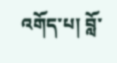འགོད་པ། བློ་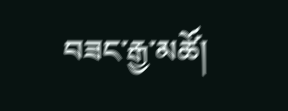བཟང་རྒྱ་མཚོ།